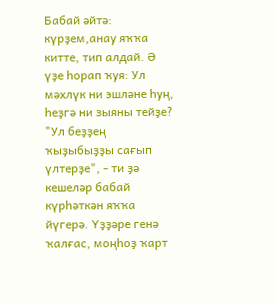Бабай әйтә: күрҙем,анау яҡҡа китте, тип алдай. Ә үҙе һорап ҡуя: Ул мәхлүк ни эшләне һуң, һеҙгә ни зыяны тейҙе? "Ул беҙҙең ҡыҙыбыҙҙы сағып үлтерҙе", - ти ҙә кешеләр бабай күрһәткән яҡҡа йүгерә. Үҙҙәре генә ҡалғас, моңһоҙ ҡарт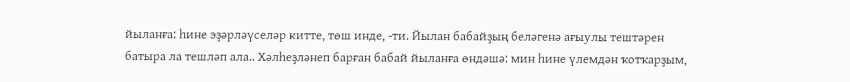йыланға: һине эҙәрләүселәр китте, төш инде, -ти. Йылан бабайҙың беләгенә ағыулы тештәрен батыра ла тешләп ала.. Хәлһеҙләнеп барған бабай йыланға өндәшә: мин һине үлемдән ҡотҡарҙым,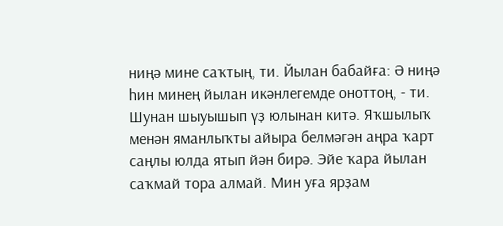ниңә мине саҡтың, ти. Йылан бабайға: Ә ниңә һин минең йылан икәнлегемде оноттоң, - ти. Шунан шыуышып үҙ юлынан китә. Яҡшылыҡ менән яманлыҡты айыра белмәгән аңра ҡарт саңлы юлда ятып йән бирә. Эйе ҡара йылан саҡмай тора алмай. Мин уға ярҙам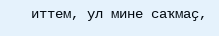иттем, ул мине саҡмаҫ,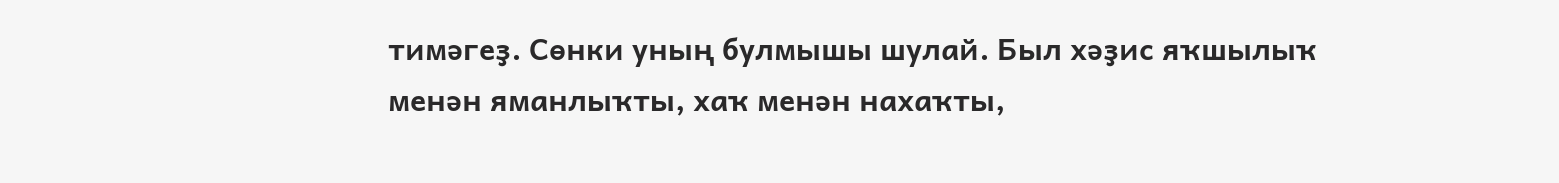тимәгеҙ. Сөнки уның булмышы шулай. Был хәҙис яҡшылыҡ менән яманлыҡты, хаҡ менән нахаҡты,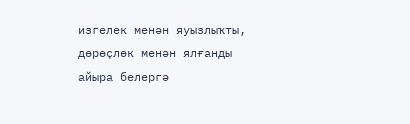изгелек менән яуызлыҡты, дөрөҫлөк менән ялғанды айыра белергә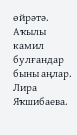өйрәтә. Аҡылы камил булғандар быны аңлар.
Лира Яҡшибаева.